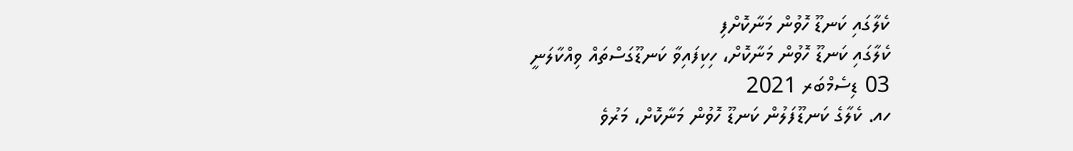ކެލާގައި ކަނޑޫ ހޮވުން މަނާކޮށްފި
ކެލާގައި ކަނޑޫ ހޮވުން މަނާކޮށް، ހިކިފައިވާ ކަނޑޫގަސްތައް ވިއްކާލަނީ
03 ޑިސެމްބަރ 2021
ހއ. ކެލާގެ ކަނޑޫފަލުން ކަނޑޫ ހޮވުން މަނާކޮށް، މަރުވެ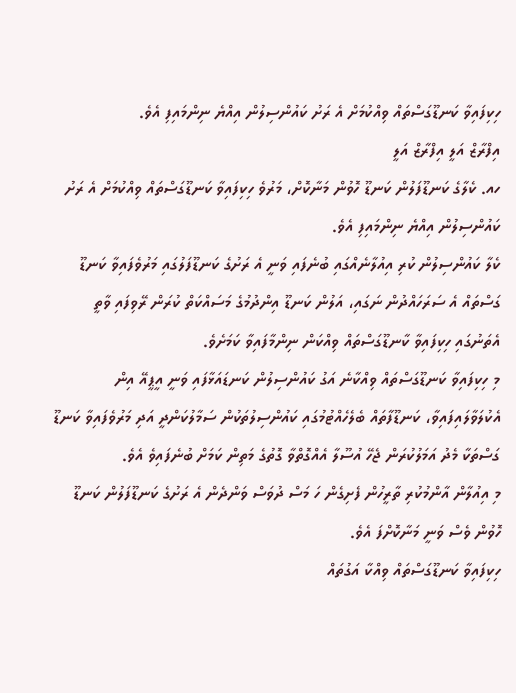ހިކިފައިވާ ކަނޑޫގަސްތައް ވިއްކުމަށް އެ ރަށު ކައުންސިލުން އިއްޔެ ނިންމައިފި އެވެ.
އިފްރާޒް އަލީ އިފްރާޒް އަލީ
ހއ. ކެލާގެ ކަނޑޫފަލުން ކަނޑޫ ހޮވުން މަނާކޮށް، މަރުވެ ހިކިފައިވާ ކަނޑޫގަސްތައް ވިއްކުމަށް އެ ރަށު ކައުންސިލުން އިއްޔެ ނިންމައިފި އެވެ.
ކެލާ ކައުންސިލުން ކުރި އިއުލާނެއްގައި ބުނެފައި ވަނީ އެ ރަށުގެ ކަނޑޫފަލުގައި މަރުވެފައިވާ ކަނޑޫ ގަސްތައް އެ ސަރަހައްދުން ނަގައި، އަލުން ކަނޑޫ އިންދުމުގެ މަސައްކަތް ކުރަން ރޭވިފައި ވާތީ އެތަނުގައި ހިކިފައިވާ ކާނޑޫގަސްތައް ވިއްކަން ނިންމާފައިވާ ކަމަށެވެ.
މި ހިކިފައިވާ ކަނޑޫގަސްތައް ވިއްކާނެ އަގު ކައުންސިލުން ކަނޑައަޅާފައި ވަނީ އީޕީއޭ އިން އެކުލަވާލައިފައިވާ، ކަނޑޫފާތައް ބެލެހެއްޓުމުގައި ކައުންސިލުތަކުން ސަމާލުކަންދީ އަދި މަރުވެފައިވާ ކަނޑޫ ގަސްތަކާ މެދު އަމަލުކުރަން ޖެހޭ އުސޫލާ އެއްގޮތްވާ ގޮތުގެ މަތިން ކަމަށް ބުނެފައިވެ އެވެ.
މި އިއުލާން އާންމުކުރި ތާރީހުން ފެށިގެން ހަ މަސް ދުވަސް ވަންދެން އެ ރަށުގެ ކަނޑޫފަލުން ކަނޑޫ ހޮވުން ވެސް ވަނީ މަނާކޮށްފަ އެވެ.
ހިކިފައިވާ ކަނޑޫގަސްތައް ވިއްކާ އަގުތައް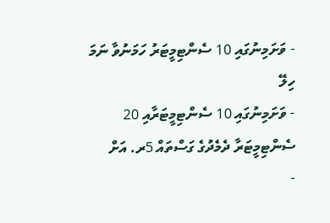- ވަށަމިނުގައި 10 ސެންޓިމީޓަރު ހަމަނުވާ ނަމަ ހިލޭ
- ވަށަމިނުގައި 10 ސެންޓިމީޓަރާއި 20 ސެންޓިމީޓަރާ ދެމެދުގެ ގަސްތައް 5ރ. އަށް
-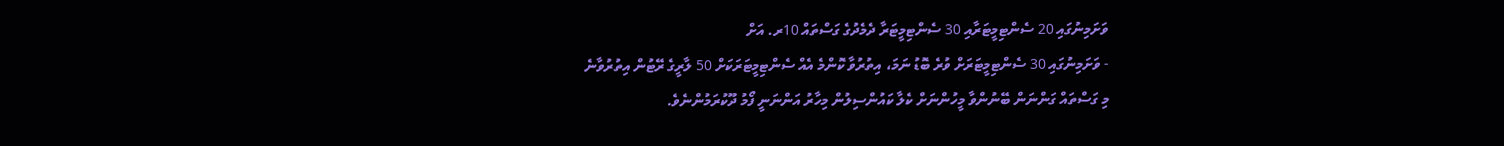ވަށަމިނުގައި 20 ސެންޓިމީޓަރާއި 30 ސެންޓިމީޓަރާ ދެމެދުގެ ގަސްތައް 10ރ. އަށް
- ވަށަމިނުގައި 30 ސެންޓިމީޓަރަށް ވުރެ ބޮޑު ނަމަ، އިތުރުވާ ކޮންމެ އެއް ސެންޓިމީޓަރަކަށް 50 ލާރީގެ ރޭޓުން އިތުރުވާނެ
މި ގަސްތައް ގަންނަން ބޭނުންވާ މީހުންނަށް ކެލާ ކައުންސިލުން މިހާރު އަންނަނީ ފޯމު ދޫކުރަމުންނެވެ.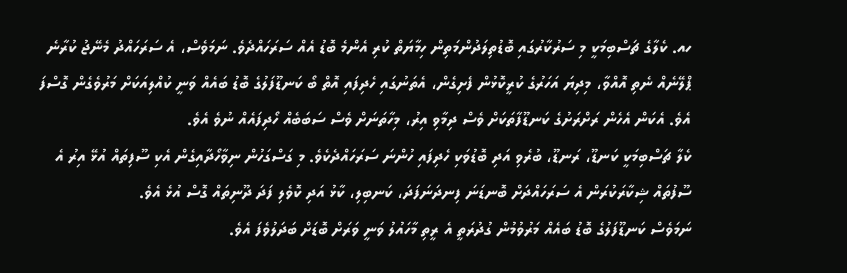ހއ. ކެލާގެ ޗަސްބިމަކީ މި ސަރުކާރުގައި ބޮޑުތިލަދުންމަތިން ހިމާޔަތް ކުރި އެންމެ ބޮޑު އެއް ސަރަހައްދެވެ. ނަމަވެސް، އެ ސަރަހައްދު މެނޭޖު ކުރާނެ ޕްލޭނެއް ނެތި އޮއްވާ، މިދިޔަ އަހަރުގެ ކުރީކޮޅުން ފެށިގެން، އެތަނުގައި ހެދިފައި އޮތް ބޯ ކަނޑޫފަލުގެ ބޮޑު ބައެއް ވަނީ ކުއްލިއަކަށް މަރުވެގެން ގޮސްފަ އެވެ. އެކަން އެހެން ރަށްރަށުގެ ކަނޑޫފާތަކަށް ވެސް ދިމާވި އިރު، މިހާތަނަށް ވެސް ސަބަބެއް ހޯދިފައެއް ނުވެ އެވެ.
ކެލާ ޗަސްބިމަކީ ކަނޑޫ، ރަނޑޫ، ބުރެވި އަދި ބޮޑުވަކި ހެދިފައި ހުންނަ ސަރަހައްދެކެވެ. މި ގަސްގަހުން ނިވާހޯދާއިގެން އެކި ސޫފިތައް އުޅޭ އިރު އެ ސޫފުތައް ޝިކާރަކުރަން އެ ސަރަހައްދަށް ބޮނޑަނަ ފިނދަނަފަދަ، ކަނބިލި، ކާޅު އަދި ކޮވެލި ފަދަ ދޫނިތައް ގޮސް އުޅެ އެވެ.
ނަމަވެސް ކަނޑޫފަލުގެ ބޮޑު ބައެއް މަރުވުމުން ގުދުރަތީ އެ ރީތި މާހައުލު ވަނީ ވަރަށް ބޮޑަށް ބަދަލުވެފަ އެވެ.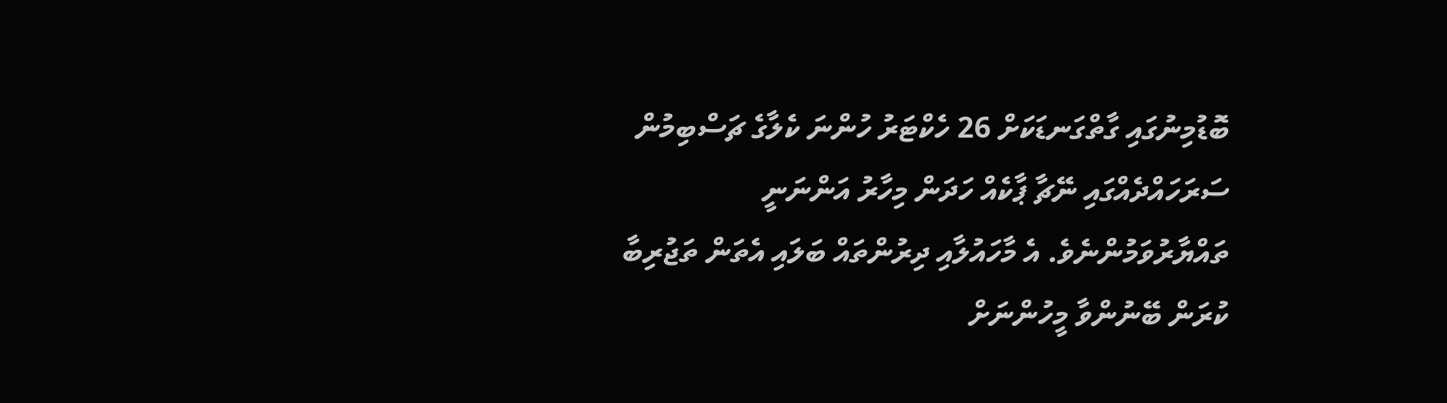ބޮޑުމިނުގައި ގާތްގަނޑަކަށް 26 ހެކްޓަރު ހުންނަ ކެލާގެ ޗަސްބިމުން ސަރަހައްދެއްގައި ނޭޗާ ޕާކެއް ހަދަން މިހާރު އަންނަނީ ތައްޔާރުވަމުންނެވެ. އެ މާހައުލާއި ދިރުންތައް ބަލައި އެތަން ތަޖުރިބާ ކުރަން ބޭނުންވާ މީހުންނަށް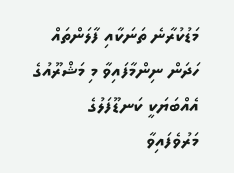މަޑުކުރާނެ ތަނަކާއި ފާލަންތައް ހަދަން ނިންމާފައިވާ މި މަޝްރޫއުގެ އެއްބަޔަކީ ކަނޑޫފަލުގެ މަރުވެފައިވާ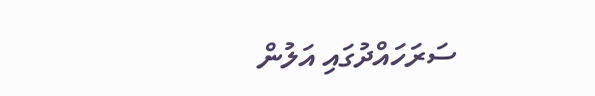ސަރަހައްދުގައި އަލުން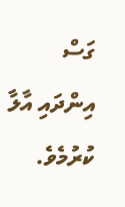ގަސް އިންދައި އާލާ ކުރުމެވެ.